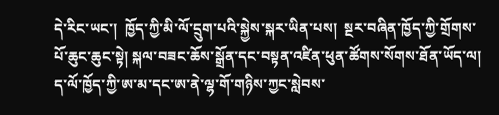དེ་རིང་ཡང་།  ཁྱོད་ཀྱི་མི་ལོ་དྲུག་པའི་སྐྱེས་སྐར་ཡིན་པས།  སྔར་བཞིན་ཁྱོད་ཀྱི་གྲོགས་པོ་ཆུང་ཆུང་སྟེ། སྐལ་བཟང་ཆོས་སྒྲོན་དང་བསྟན་འཛིན་ཕུན་ཚོགས་སོགས་ཐོན་ཡོད་ལ།  ད་ལོ་ཁྱོད་ཀྱི་ཨ་མ་དང་ཨ་ནེ་ལྷ་གོ་གཉིས་ཀྱང་སླེབས་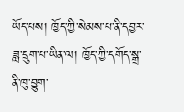ཡོད་པས། ཁྱོད་ཀྱི་སེམས་པ་ནི་དབྱར་ཟླ་དྲུག་པ་ཡིན་ལ། ཁྱོད་ཀྱི་དགོད་སྒྲ་ནི་ཁུ་བྱུག་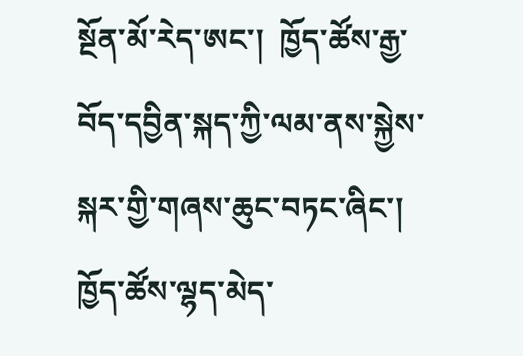སྔོན་མོ་རེད་ཨང་།  ཁྱོད་ཚོས་རྒྱ་བོད་དབྱིན་སྐད་ཀྱི་ལམ་ནས་སྐྱེས་སྐར་གྱི་གཞས་ཆུང་བཏང་ཞིང་།  ཁྱོད་ཚོས་ལྷད་མེད་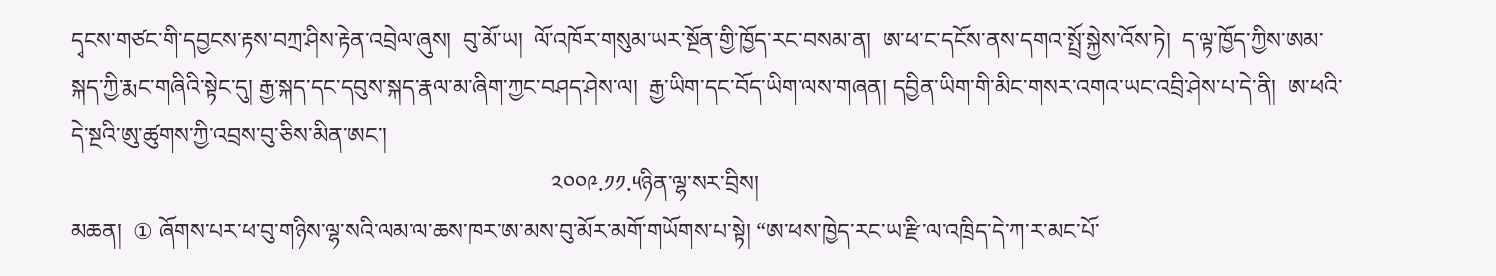དྭངས་གཙང་གི་དབྱངས་རྟས་བཀྲ་ཤིས་རྟེན་འབྲེལ་ཞུས།  བུ་མོ་ཡ།  ལོ་འཁོར་གསུམ་ཡར་སྔོན་གྱི་ཁྱོད་རང་བསམ་ན།  ཨ་ཕ་ང་དངོས་ནས་དགའ་སྤྲོ་སྐྱེས་འོས་ཏེ།  ད་ལྟ་ཁྱོད་ཀྱིས་ཨམ་སྐད་ཀྱི་རྨང་གཞིའི་སྟེང་དུ། རྒྱ་སྐད་དང་དབུས་སྐད་རྣལ་མ་ཞིག་ཀྱང་བཤད་ཤེས་ལ།  རྒྱ་ཡིག་དང་བོད་ཡིག་ལས་གཞན། དབྱིན་ཡིག་གི་མིང་གསར་འགའ་ཡང་འབྲི་ཤེས་པ་དེ་ནི།  ཨ་ཕའི་དེ་སྔའི་ཨུ་ཚུགས་ཀྱི་འབྲས་བུ་ཅིས་མིན་ཨང་།
                                                                                    ༢༠༠༩.༡༡.༥ཉིན་ལྷ་སར་བྲིས།
མཆན།  ① ཞོགས་པར་ཕ་བུ་གཉིས་ལྷ་སའི་ལམ་ལ་ཆས་ཁར་ཨ་མས་བུ་མོར་མགོ་གཡོགས་པ་སྟེ། “ཨ་ཕས་ཁྱེད་རང་ཡ་རྫི་ལ་འཁྲིད་དེ་ཀ་ར་མང་པོ་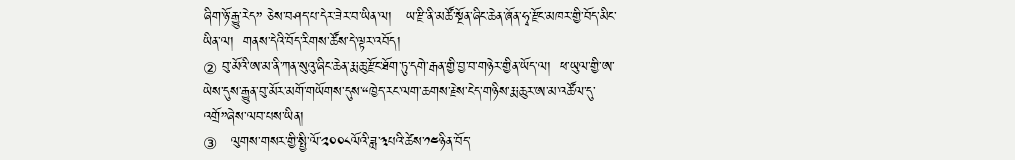ཞིག་ཉོ་རྒྱུ་རེད” ཅེས་བཤད་པ་དེར་ཟེར་བ་ཡིན་ལ།   ཡ་རྫི་ནི་མཚོ་སྔོན་ཞིང་ཆེན་ཞོན་ཧྭ་རྫོང་མཁར་གྱི་བོད་མིང་ཡིན་ལ།  གནས་དེའི་བོད་རིགས་ཚོས་དེ་ལྟར་འབོད།
② བུ་མོའི་ཨ་མ་ནི་ཀན་སུའུ་ཞིང་ཆེན་རྨ་ཆུ་རྫོང་ཐོག་ཏུ་དགེ་རྒན་གྱི་བྱ་བ་གཉེར་གྱིན་ཡོད་ལ།  ཕ་ཡུལ་གྱི་ཨ་ཡེས་དུས་རྒྱུན་བུ་མོར་མགོ་གཡོགས་དུས་“ཁྱེད་རང་ལག་ཆགས་རྗེས་ངེད་གཉིས་རྨ་ཆུར་ཨ་མ་འཚོལ་དུ་འགྲོ”ཞེས་ལབ་པས་ཡིན།
③   ལུགས་གསར་གྱི་སྤྱི་ལོ་༢༠༠༨ལོའི་ཟླ་༣པའི་ཚེས་༡༤ཉིན་བོད་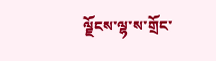ལྗོངས་ལྷ་ས་གྲོང་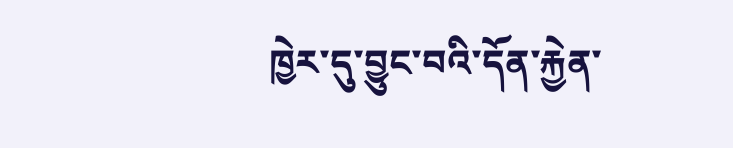ཁྱེར་དུ་བྱུང་བའི་དོན་རྐྱེན་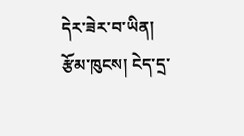དེར་ཟེར་བ་ཡིན།
རྩོམ་ཁུངས། ངེད་དྲ་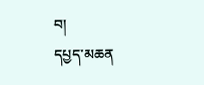བ།
དཔྱད་མཆན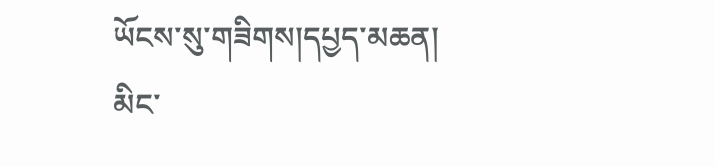ཡོངས་སུ་གཟིགས།དཔྱད་མཆན།
མིང་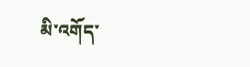མི་འགོད་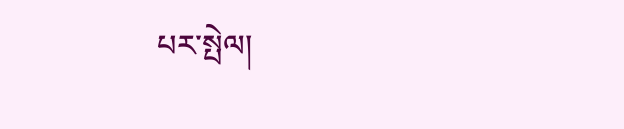པར་སྤེལ།